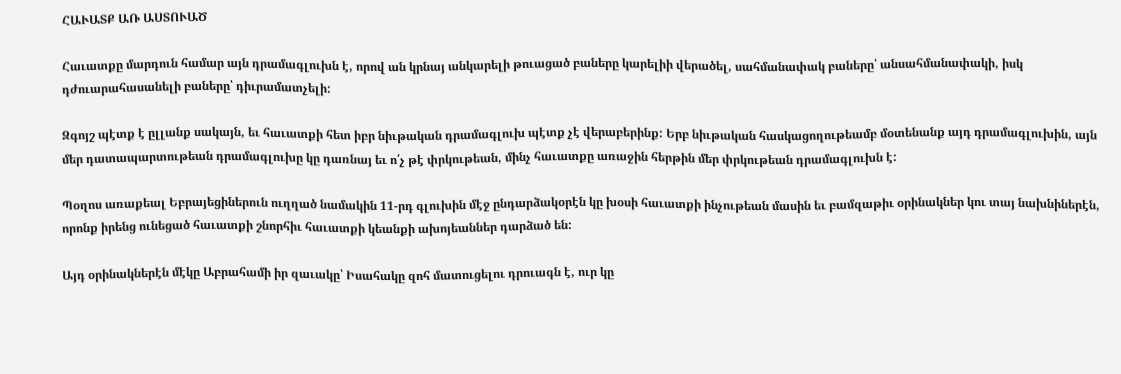ՀԱՒԱՏՔ ԱՌ ԱՍՏՈՒԱԾ

Հաւատքը մարդուն համար այն դրամագլուխն է, որով ան կրնայ անկարելի թուացած բաները կարելիի վերածել, սահմանափակ բաները՝ անսահմանափակի, իսկ դժուարահասանելի բաները՝ դիւրամատչելի:

Զգոյշ պէտք է ըլլանք սակայն, եւ հաւատքի հետ իբր նիւթական դրամագլուխ պէտք չէ վերաբերինք: Երբ նիւթական հասկացողութեամբ մօտենանք այդ դրամագլուխին, այն մեր դատապարտութեան դրամագլուխը կը դառնայ եւ ո՛չ թէ փրկութեան, մինչ հաւատքը առաջին հերթին մեր փրկութեան դրամագլուխն է:

Պօղոս առաքեալ Եբրայեցիներուն ուղղած նամակին 11-րդ գլուխին մէջ ընդարձակօրէն կը խօսի հաւատքի ինչութեան մասին եւ բամզաթիւ օրինակներ կու տայ նախնիներէն, որոնք իրենց ունեցած հաւատքի շնորհիւ հաւատքի կեանքի ախոյեաններ դարձած են:

Այդ օրինակներէն մէկը Աբրահամի իր զաւակը՝ Իսահակը զոհ մատուցելու դրուագն է, ուր կը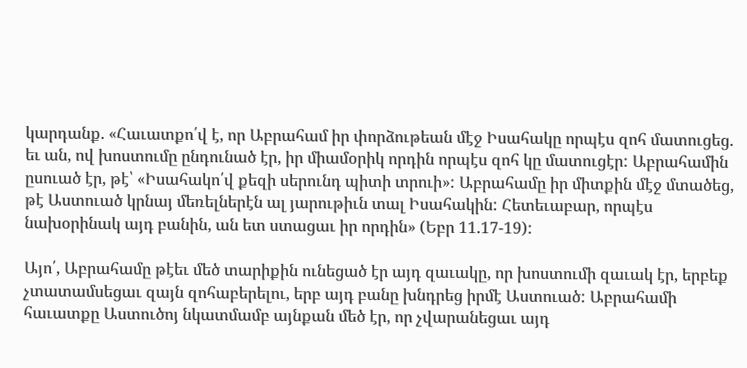կարդանք. «Հաւատքո՛վ է, որ Աբրահամ իր փորձութեան մէջ Իսահակը որպէս զոհ մատուցեց. եւ ան, ով խոստումը ընդունած էր, իր միամօրիկ որդին որպէս զոհ կը մատուցէր: Աբրահամին ըսուած էր, թէ՝ «Իսահակո՛վ քեզի սերունդ պիտի տրուի»: Աբրահամը իր միտքին մէջ մտածեց, թէ Աստուած կրնայ մեռելներէն ալ յարութիւն տալ Իսահակին: Հետեւաբար, որպէս նախօրինակ այդ բանին, ան ետ ստացաւ իր որդին» (Եբր 11.17-19):

Այո՛, Աբրահամը թէեւ մեծ տարիքին ունեցած էր այդ զաւակը, որ խոստումի զաւակ էր, երբեք չտատամսեցաւ զայն զոհաբերելու, երբ այդ բանը խնդրեց իրմէ Աստուած: Աբրահամի հաւատքը Աստուծոյ նկատմամբ այնքան մեծ էր, որ չվարանեցաւ այդ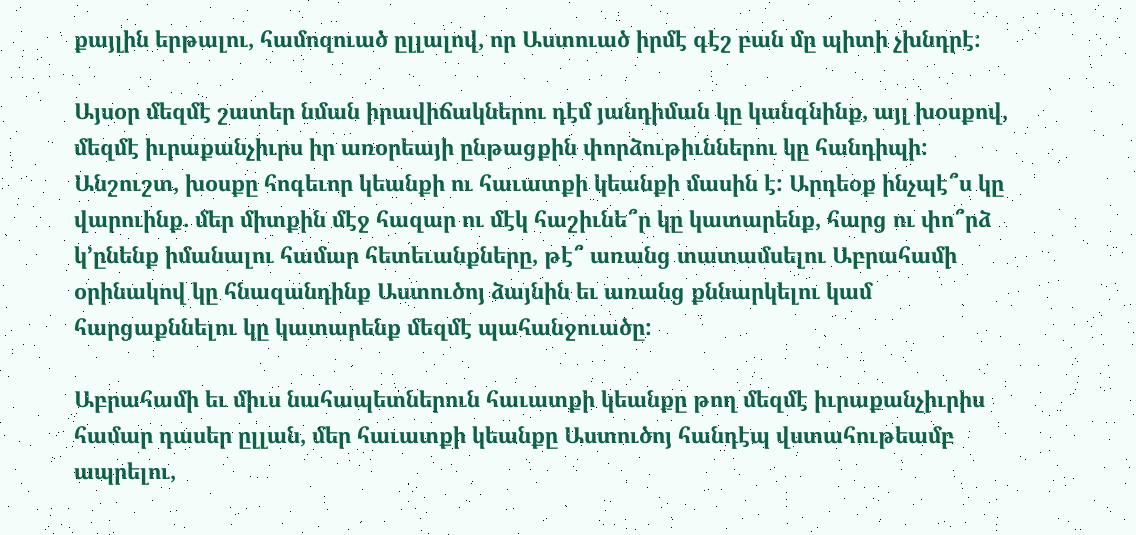քայլին երթալու, համոզուած ըլլալով, որ Աստուած իրմէ գէշ բան մը պիտի չխնդրէ:

Այսօր մեզմէ շատեր նման իրավիճակներու դէմ յանդիման կը կանգնինք, այլ խօսքով, մեզմէ իւրաքանչիւրս իր առօրեայի ընթացքին փորձութիւններու կը հանդիպի: Անշուշտ, խօսքը հոգեւոր կեանքի ու հաւատքի կեանքի մասին է: Արդեօք ինչպէ՞ս կը վարուինք. մեր միտքին մէջ հազար ու մէկ հաշիւնե՞ր կը կատարենք, հարց ու փո՞րձ կ՚ընենք իմանալու համար հետեւանքները, թէ՞ առանց տատամսելու Աբրահամի օրինակով կը հնազանդինք Աստուծոյ ձայնին եւ առանց քննարկելու կամ հարցաքննելու կը կատարենք մեզմէ պահանջուածը:

Աբրահամի եւ միւս նահապետներուն հաւատքի կեանքը թող մեզմէ իւրաքանչիւրիս համար դասեր ըլլան, մեր հաւատքի կեանքը Աստուծոյ հանդէպ վստահութեամբ ապրելու,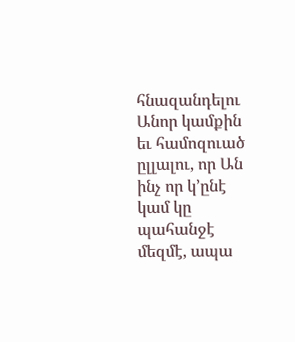հնազանդելու Անոր կամքին եւ համոզուած ըլլալու, որ Ան ինչ որ կ՚ընէ կամ կը պահանջէ մեզմէ, ապա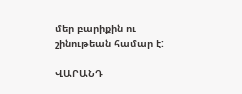մեր բարիքին ու շինութեան համար է:

ՎԱՐԱՆԴ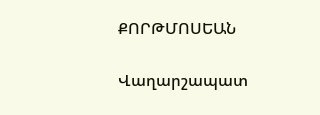ՔՈՐԹՄՈՍԵԱՆ

Վաղարշապատ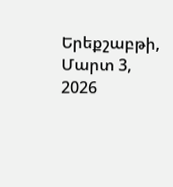Երեքշաբթի, Մարտ 3, 2026